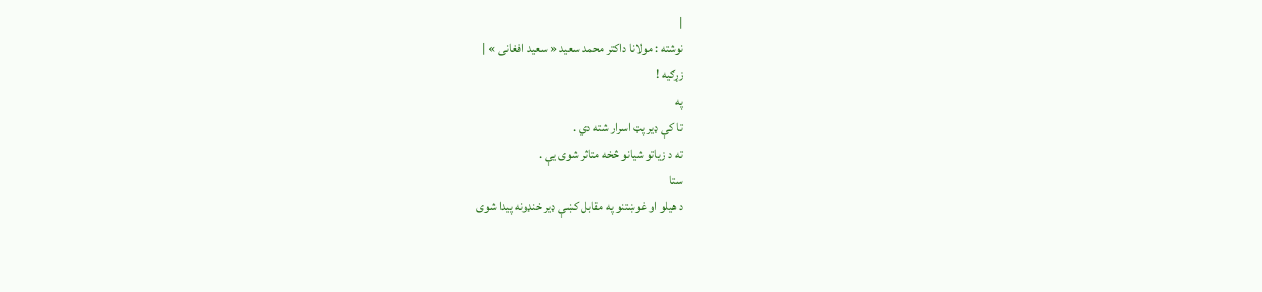|
نوشته : مولانا داکتر محمد سعید « سعید افغانی » |
زړګیه !
په
تا کې ډیر پټ اسرار شته دي .
ته د زیاتو شیانو څخه متاثر شوی یې .
ستا
د هیلو او غوښتنو په مقابل کښې ډیر خنډونه پيدا شوی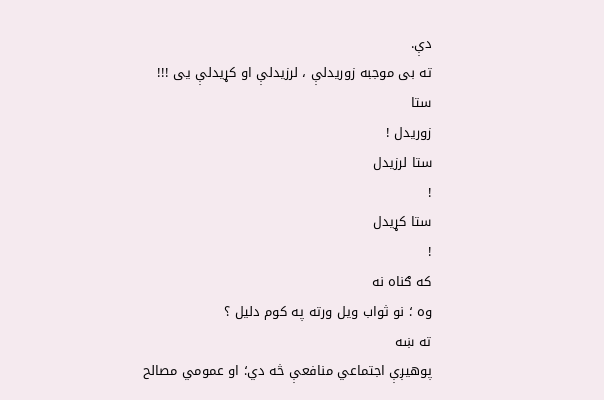دې.
ته بی موجبه زوریدلې ، لرزیدلې او کړیدلې یی !!!
ستا
زوریدل !
ستا لرزیدل
!
ستا کړیدل
!
که ګناه نه
وه ؛ نو ثواب ویل ورته په کوم دلیل ؟
ته ښه
پوهیږې اجتماعي منافعې څه دي؛ او عمومي مصالح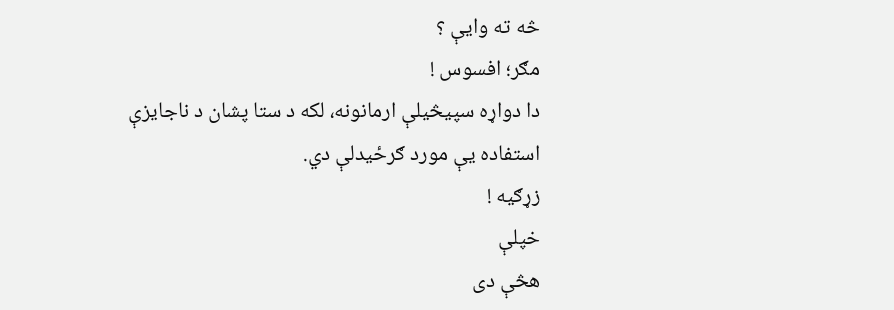څه ته وایې ؟
مګر؛ افسوس !
دا دواړه سپیڅیلې ارمانونه، لکه د ستا پشان د ناجایزې
استفاده یې مورد ګرځیدلې دي.
زړګیه !
خپلې
هڅې دی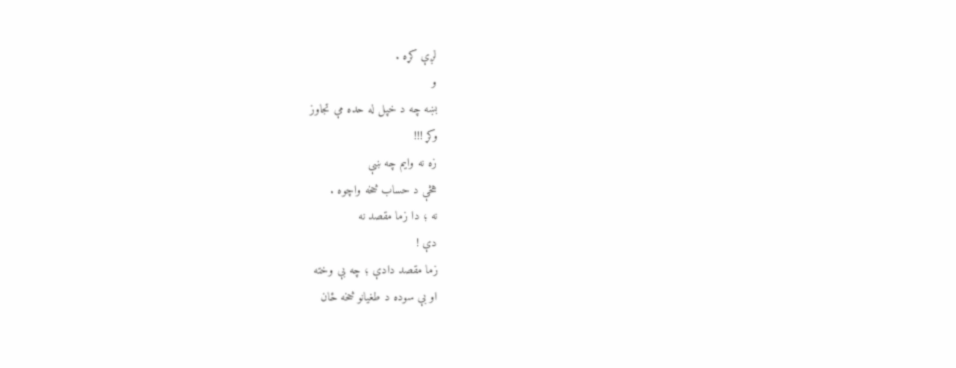لږې کړه .
و
بښه چه د خپل له حده مې تجاوز
وکړ !!!
زه نه وایم چه ښې
هڅې د حساب څخه واچوه .
نه ؛ دا زما مقصد نه
دې !
زما مقصد دادې ؛ چه بې وخته
او بې سوده د طغیانو څخه ځان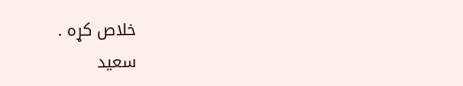خلاص کړه .
سعید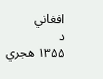افغاني
د
۱۳۵۵ هجري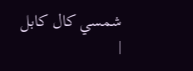شمسي کال کابل
|